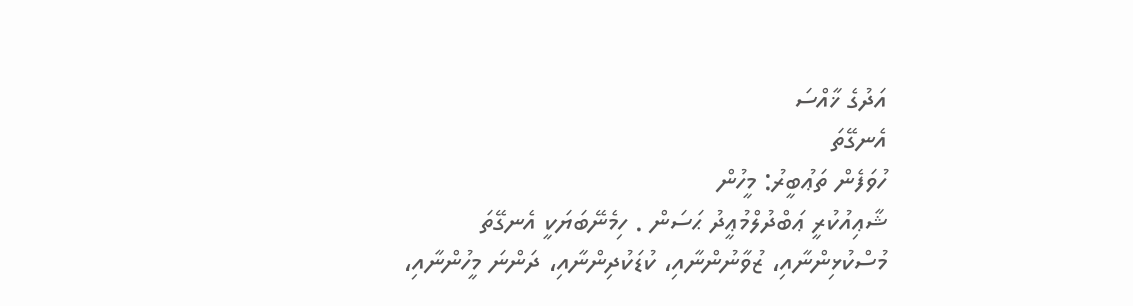އަދުގެ ޚާއްސަ
އެނގޭތަ
ހުވަފެން ތަޢުބީރު: މީހުން
ޝާޢިއުކުރީ ޢަބްދުލްމުޢީދު ޙަސަން . ހިމެނޭބަޔަކީ އެނގޭތަ
މުސްކުޅިންނާއި، ޒުވާނުންނާއި، ކުޑަކުދިންނާއި، ދަންނަ މީހުންނާއި،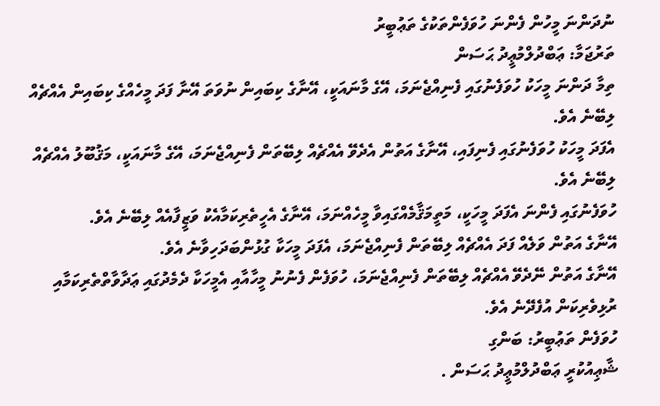ނުދަންނަ މީހުން ފެންނަ ހުވަފެންތަކުގެ ތަޢުބީރު
ތަރުޖަމާ: ޢަބްދުލްމުޢީދު ޙަސަން
ތިމާ ދަންނަ މީހަކު ހުވަފެނުގައި ފެނިއްޖެނަމަ، އޭގެ މާނައަކީ، އޭނާގެ ކިބައިން ނުވަތަ އޭނާ ފަދަ މީހެއްގެ ކިބައިން އެއްޗެއް ލިބޭނެ އެވެ.
އެފަދަ މީހަކު ހުވަފެނުގައި ފެނިފައި، އޭނާގެ އަތުން އެދެވޭ އެއްޗެއް ލިބޭތަން ފެނިއްޖެނަމަ، އޭގެ މާނައަކީ، މަޤުބޫލު އެއްޗެއް ލިބޭނެ އެވެ.
ހުވަފެނުގައި ފެންނަ އެފަދަ މީހަކީ، މަތީމަޤާމެއްގައިވާ މީހެއްނަމަ، އޭނާގެ އެހީތެރިކަމާއެކު ވަޒީފާއެއް ލިބޭނެ އެވެ.
އޭނާގެ އަތުން ވަލެއް ފަދަ އެއްޗެއް ލިބޭތަން ފެނިއްޖެނަމަ، އެފަދަ މީހަކާ ގުޅުންބަދަހިވާނެ އެވެ.
އޭނާގެ އަތުން ނޭދެވޭ އެއްޗެއް ލިބޭތަން ފެނިއްޖެނަމަ، ހުވަފެން ފެނުނު މީހާއާއި އެމީހަކާ ދެމެދުގައި ޢަދާވާތްތެރިކަމާއި ރުޅިވެރިކަން އުފެދޭނެ އެވެ.
ހުވަފެން ތަޢުބީރު: ބަންގި
ޝާޢިއުކުރީ ޢަބްދުލްމުޢީދު ޙަސަން .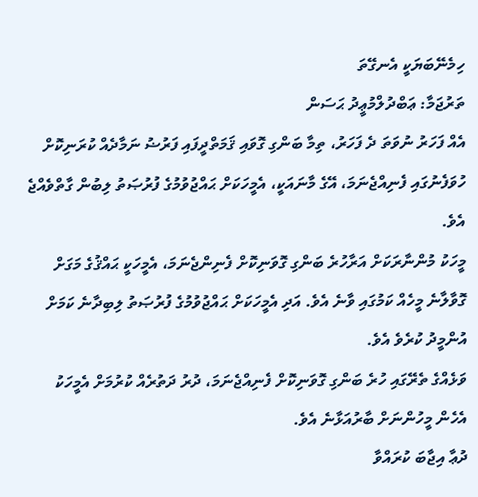ހިމެނޭބަޔަކީ އެނގޭތަ
ތަރުޖަމާ: ޢަބްދުލްމުޢީދު ޙަސަން
އެއް ފަހަރު ނުވަތަ ދެ ފަހަރު، ތިމާ ބަންގި ގޮވައި ޤަމަތްދީފައި ފަރުޟު ނަމާދެއް ކުރަނިކޮށް ހުވަފެނުގައި ފެނިއްޖެނަމަ، އޭގެ މާނައަކީ، އެމީހަކަށް ޙައްޖުވުމުގެ ފުރުޞަތު ލިބުން ގާތްވެއްޖެ އެވެ.
މީހަކު މުންނާރަކަށް އަރާހުރެ ބަންގި ގޮވަނިކޮށް ފެނިންޖެނަމަ، އެމީހަކީ ޙައްޤުގެ މަގަށް ގޮވާލާނެ މީހެއް ކަމުގައި ވާނެ އެވެ. އަދި އެމީހަކަށް ޙައްޖުވުމުގެ ފުރުޞަތު ލިބިދާނެ ކަމަށް އުންމީދު ކުރެވެ އެވެ.
ވަޅެއްގެ ތެރޭގައި ހުރެ ބަންގި ގޮވަނިކޮށް ފެނިއްޖެނަމަ، ދުރު ދަތުރެއް ކުރުމަށް އެމީހަކު އެހެން މީހުންނަށް ބާރުއަޅާނެ އެވެ.
ދުޢާ އިޖާބަ ކުރައްވާ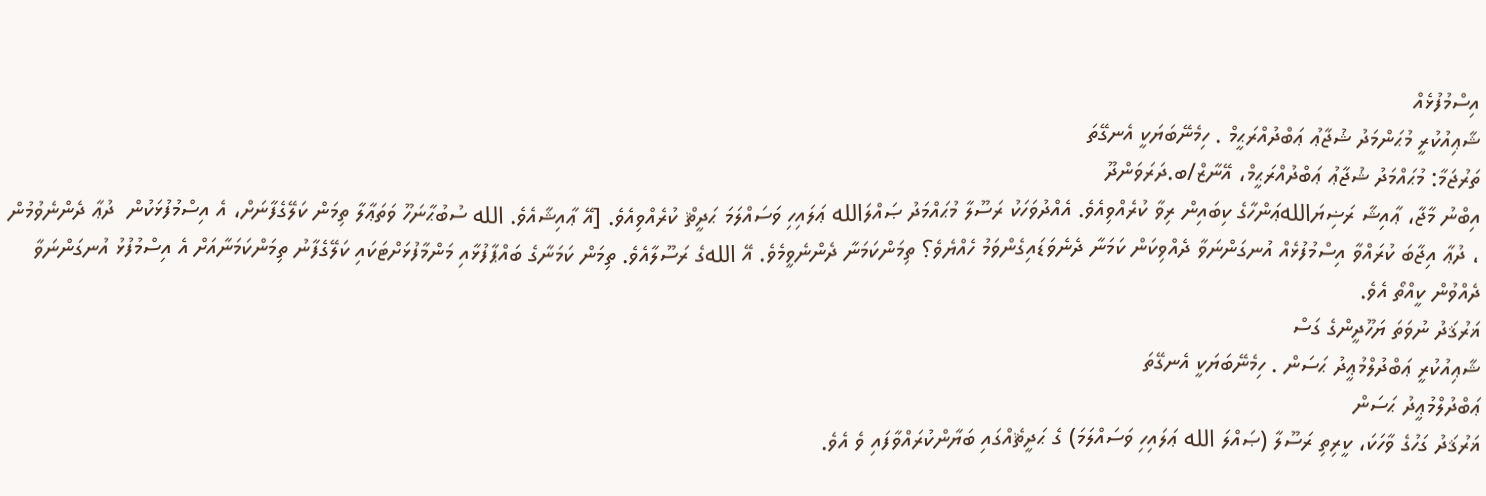އިސްމުފުޅެއް
ޝާޢިއުކުރީ މުޙަންމަދު ޝުޖާޢު ޢަބްދުއްރަޙީމް . ހިމެނޭބަޔަކީ އެނގޭތަ
ތަރުޖަމާ: މުޙައްމަދު ޝުޖާޢު ޢަބްދުއްރަޙީމް، އޭނާޒް/ބ.ދަރަވަންދޫ
އިބްނު މާޖާ، ޢާއިޝާ ރަޟިޔަاللهޢަންހާގެ ކިބައިން ރިވާ ކުރެއްވިއެވެ. އެއްދުވަހަކު ރަސޫލާ މުޙައްމަދު ޞައްލަالله ޢަލައިހި ވަސައްލަމަ ޙަދީޘް ކުރެއްވިއެވެ. [އޭ ޢާއިޝާއެވެ. الله ސުބުޙާނަހޫ ވަތަޢާލާ ތިމަން ކަލޭގެފާނަށް، އެ އިސްމުފުޅަކުން  ދުޢާ ދެންނެވުމުން ، ދުޢާ އިޖާބަ ކުރައްވާ އިސްމުފުޅެއް އުނގަންނަވާ ދެއްވިކަން ކަމަނާ ދެނެވަޑައިގެންވަމު ހެއްޔެވެ؟ ތިމަންކަމަނާ ދެންނެވީމެވެ. އޭ اللهގެ ރަސޫލާއެވެ. ތިމަން ކަމަނާގެ ބައްޕާފުޅާއި މަންމާފުޅަށްޓަކައި ކަލޭގެފާނު ތިމަންކަމަނާއަށް އެ އިސްމުފުޅު އުނގަންނަވާ ދެއްވުން ކީއްތޯ އެވެ.
ޣަރުޤަދު ނުވަތަ ޔަހޫދީންގެ ގަސް
ޝާޢިއުކުރީ ޢަބްދުލްމުޢީދު ޙަސަން . ހިމެނޭބަޔަކީ އެނގޭތަ
ޢަބްދުލްމުޢީދު ޙަސަން
ޣަރުޤަދު ގަހުގެ ވާހަކަ، ކީރިތި ރަސޫލާ (ޞައްލަ الله ޢަލައިހި ވަސައްލަމަ) ގެ ޙަދީޘެއްގައި ބަޔާންކުރައްވާފައި ވެ އެވެ.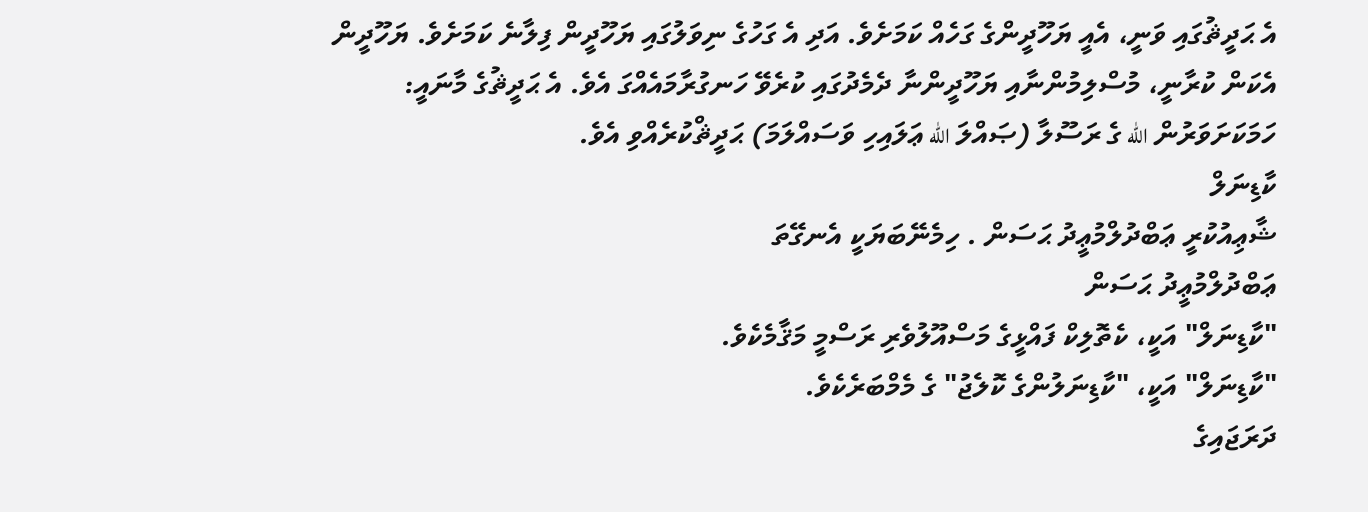އެ ޙަދީޘުގައި ވަނީ، އެއީ ޔަހޫދީންގެ ގަހެއް ކަމަށެވެ. އަދި އެ ގަހުގެ ނިވަލުގައި ޔަހޫދީން ފިލާނެ ކަމަށެވެ. ޔަހޫދީން އެކަން ކުރާނީ، މުސްލިމުންނާއި ޔަހޫދީންނާ ދެމެދުގައި ކުރެވޭ ހަނގުރާމައެއްގަ އެވެ. އެ ޙަދީޘުގެ މާނައީ:
ހަމަކަށަވަރުން الله ގެ ރަސޫލާ (ޞައްލަ الله ޢަލައިހި ވަސައްލަމަ) ޙަދީޘްކުރެއްވި އެވެ.
ކާޑިނަލް
ޝާޢިއުކުރީ ޢަބްދުލްމުޢީދު ޙަސަން . ހިމެނޭބަޔަކީ އެނގޭތަ
ޢަބްދުލްމުޢީދު ޙަސަން
"ކާޑިނަލް" އަކީ، ކެތޮލިކް ފައްޅީގެ މަސްއޫލުވެރި ރަސްމީ މަޤާމެކެވެ.
"ކާޑިނަލް" އަކީ، "ކާޑިނަލުންގެ ކޮލެޖު" ގެ މެމްބަރެކެވެ.
ދަރަޖައިގެ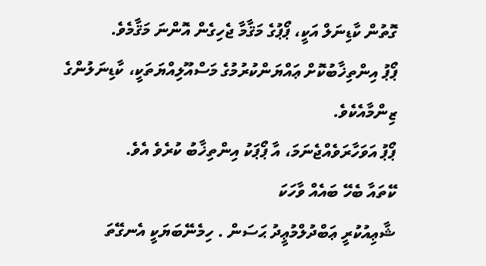ގޮތުން ކާޑިނަލް އަކީ، ޕޯޕުގެ މަޤާމާ ޖެހިގެން އޮންނަ މަޤާމެވެ.
ޕޯޕު އިންތިޚާބުކޮށް ޢައްޔަންކުރުމުގެ މަސްއޫލިއްޔަތަކީ، ކާޑިނަލުންގެ ޒިންމާއެކެވެ.
ޕޯޕު އަވަހާރަވެއްޖެނަމަ، އާ ޕޯޕަކު އިންތިޚާބު ކުރެވެ އެވެ.
ކޭތައާ ބެހޭ ބައެއް ވާހަކަ
ޝާޢިއުކުރީ ޢަބްދުލްމުޢީދު ޙަސަން . ހިމެނޭބަޔަކީ އެނގޭތަ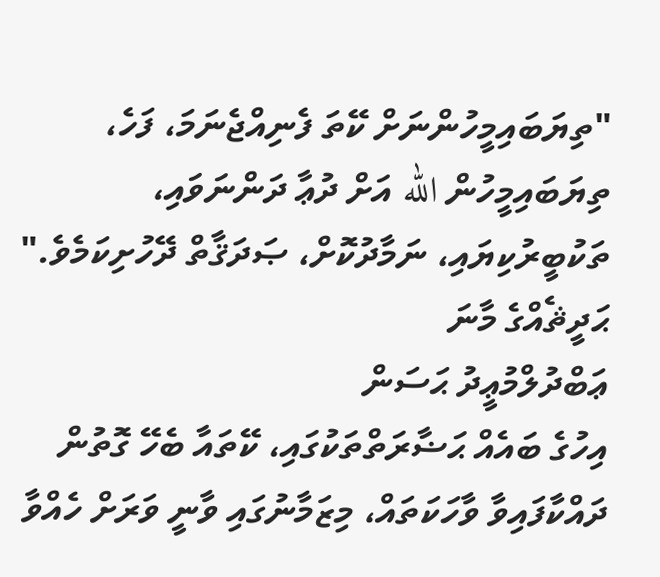"ތިޔަބައިމީހުންނަށް ކޭތަ ފެނިއްޖެނަމަ، ފަހެ، ތިޔަބައިމީހުން الله އަށް ދުޢާ ދަންނަވައި، ތަކުބީރުކިޔައި، ނަމާދުކޮށް، ޞަދަޤާތް ދޭހުށިކަމެވެ."
ޙަދީޘެއްގެ މާނަ
ޢަބްދުލްމުޢީދު ޙަސަން
އިހުގެ ބައެއް ޙަޟާރަތްތަކުގައި، ކޭތައާ ބެހޭ ގޮތުން ދައްކާފައިވާ ވާހަކަތައް، މިޒަމާނުގައި ވާނީ ވަރަށް ހެއްވާ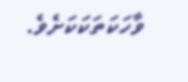ވާހަކަތަކަކަށެވެ.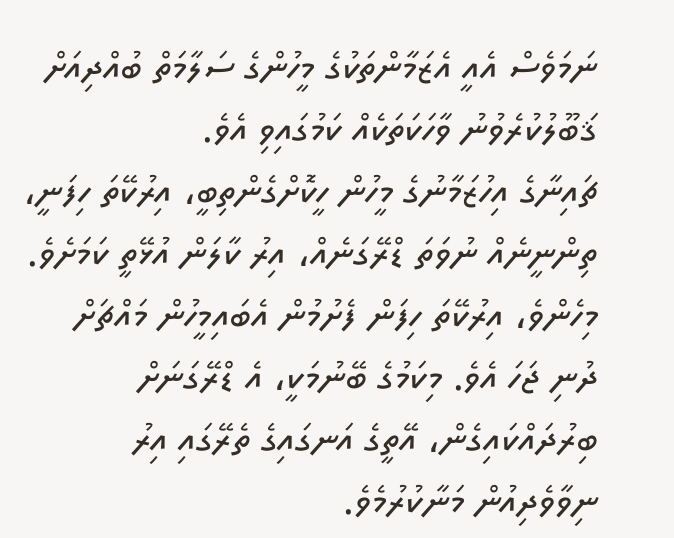ނަމަވެސް އެއީ އެޒަމާންތަކުގެ މީހުންގެ ސަލާމަތް ބުއްދިއަށް ޤަބޫލުކުރެވުނު ވާހަކަތަކެއް ކަމުގައިވި އެވެ.
ޗައިނާގެ އިހުޒަމާނުގެ މީހުން ހީކޮށްގެންތިބީ، އިރުކޭތަ ހިފަނީ، ތިންނީނެއް ނުވަތަ ޑްރޭގަނެއް، އިރު ކާލަން އުޅޭތީ ކަމަށެވެ. މިހެންވެ، އިރުކޭތަ ހިފަން ފެށުމުން އެބައިމީހުން މައްޗަށް ދުނި ޖަހަ އެވެ. މިކަމުގެ ބޭނުމަކީ، އެ ޑްރޭގަނަށް ބިރުދައްކައިގެން، އޭތީގެ އަނގައިގެ ތެރޭގައި އިރު ނިވާވެދިއުން މަނާކުރުމެވެ.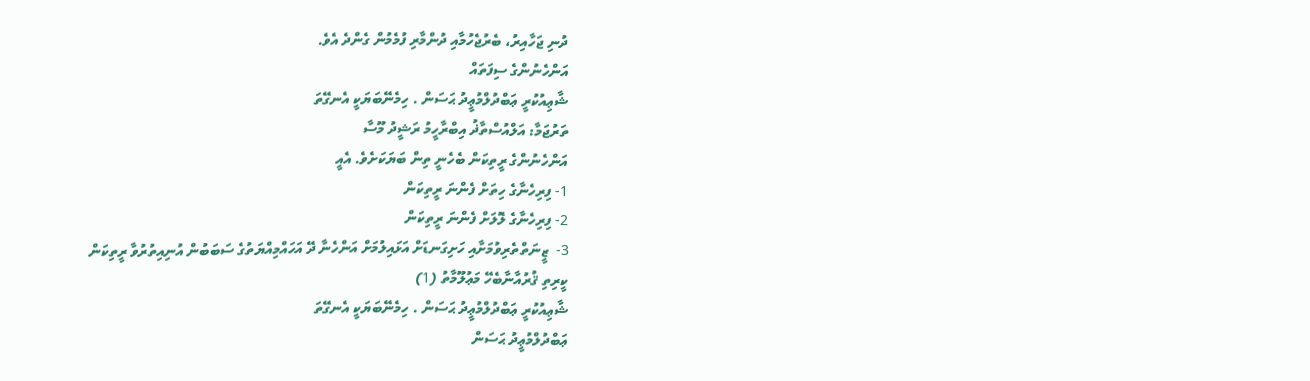ދުނި ޖަހާއިރު، ބެރުޖެހުމާއި ދުންމާރި ފުމެމުން ގެންދެ އެވެ.
އަންހެނުންގެ ސިފަތައް
ޝާޢިއުކުރީ ޢަބްދުލްމުޢީދު ޙަސަން . ހިމެނޭބަޔަކީ އެނގޭތަ
ތަރުޖަމާ: އަލްއުސްތާޛު އިބްރާހީމު ރަޝީދު މޫސާ
އަންހެނުންގެ ރީތިކަން ބެހެނީ ތިން ބަޔަކަށެވެ. އެއީ
1- ފިރިހެނާގެ ހިތަށް ފެންނަ ރީތިކަން
2- ފިރިހެނާގެ ލޮލަށް ފެންނަ ރީތިކަން
3-  ޒީނަތްތެރިވުމަށާއި ހަށިގަނޑަށް އަޅައިލުމަށް އަންހެނާ ދޭ އަހައްމިއްޔަތުގެ ސަބަބުން އުނިއިތުރުވާ ރީތިކަން
ކީރިތި ޤުރުއާނާބެހޭ މަޢުލޫމާތު (1)
ޝާޢިއުކުރީ ޢަބްދުލްމުޢީދު ޙަސަން . ހިމެނޭބަޔަކީ އެނގޭތަ
ޢަބްދުލްމުޢީދު ޙަސަން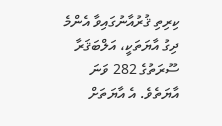ކިރިތި ޤުރުއާނުގައިވާ އެންމެ ދިގު އާޔަތަކީ، އަލްބަޤަރާ ސޫރަތުގެ 282 ވަނަ އާޔަތެވެ. އެ އާޔަތަށް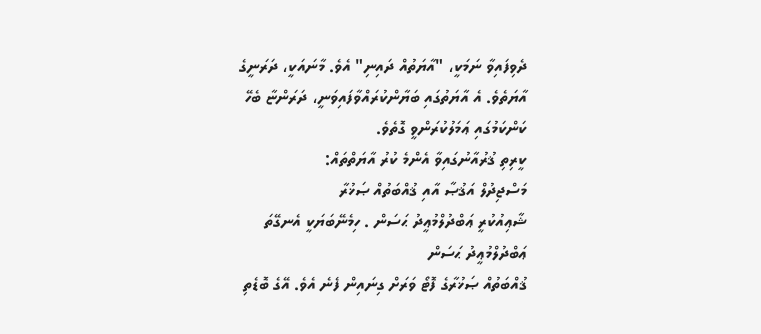ދެވިފައިވާ ނަމަކީ، "އާޔަތުއް ދައިނި" އެވެ. މާނައަކީ، ދަރަނީގެ އާޔަތެވެ. އެ އާޔަތުގައި ބަޔާންކުރައްވާފައިވަނީ، ދަރަންޏާ ބެހޭ ކަންކަމުގައި ޢަމަލުކުރަންވީ ގޮތެވެ.
ކީރިތި ޤުރުއާނުގައިވާ އެންމެ ކުރު އާޔަތްތައް:
މަސްޖިދުލް އަޤުޞާ އާއި ޤުއްބަތުއް ޞަޚުރާ
ޝާޢިއުކުރީ ޢަބްދުލްމުޢީދު ޙަސަން . ހިމެނޭބަޔަކީ އެނގޭތަ
ޢަބްދުލްމުޢީދު ޙަސަން
ޤުއްބަތުއް ޞަޚުރާގެ ފޮޓޯ ވަރަށް ގިނައިން ފެނެ އެވެ. އޭގެ ބޮޑެތި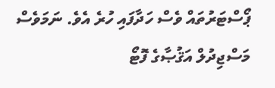ޕޯސްޓަރުތައް ވެސް ހަދާފައި ހުރެ އެވެ. ނަމަވެސް މަސްޖިދުލް އަޤުޞާގެ ފޮޓޯ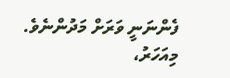ފެންނަނީ ވަރަށް މަދުންނެވެ. މިއަހަރު،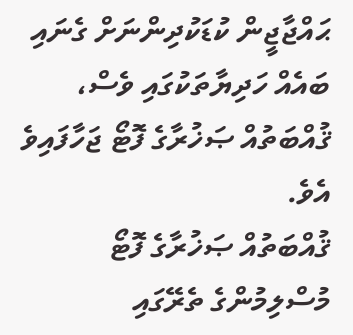ޙައްޖާޖީން ކުޑަކުދިންނަށް ގެނައި ބައެއް ހަދިޔާތަކުގައި ވެސް، ޤުއްބަތުއް ޞަޚުރާގެ ފޮޓޯ ޖަހާފައިވެ އެވެ.
ޤުއްބަތުއް ޞަޚުރާގެ ފޮޓޯ މުސްލިމުންގެ ތެރޭގައި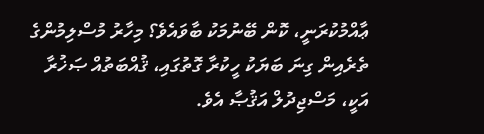ޢާއްމުކުރަނީ، ކޮން ބޭނުމަކު ބާވައެވެ؟ މިހާރު މުސްލިމުންގެ ތެރެއިން ގިނަ ބަޔަކު ހީކުރާ ގޮތުގައި، ޤުއްބަތުއް ޞަޚުރާ އަކީ، މަސްޖިދުލް އަޤުޞާ އެވެ.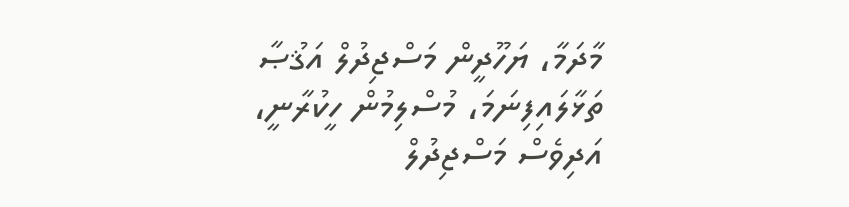މާދަމާ، ޔަހޫދީން މަސްޖިދުލް އަޤުޞާ ތަޅާލައިފިނަމަ، މުސްލިމުން ހީކުރާނީ، އަދިވެސް މަސްޖިދުލް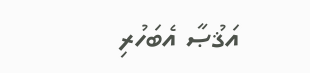އަޤުޞާ އެބަހުރި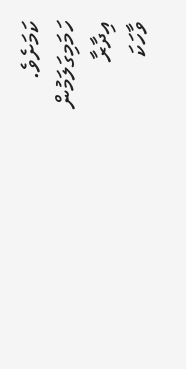ކަމަށެވެ.
ހަމަމިގަލަމުން
އިދާރާ
ވާހަކަ